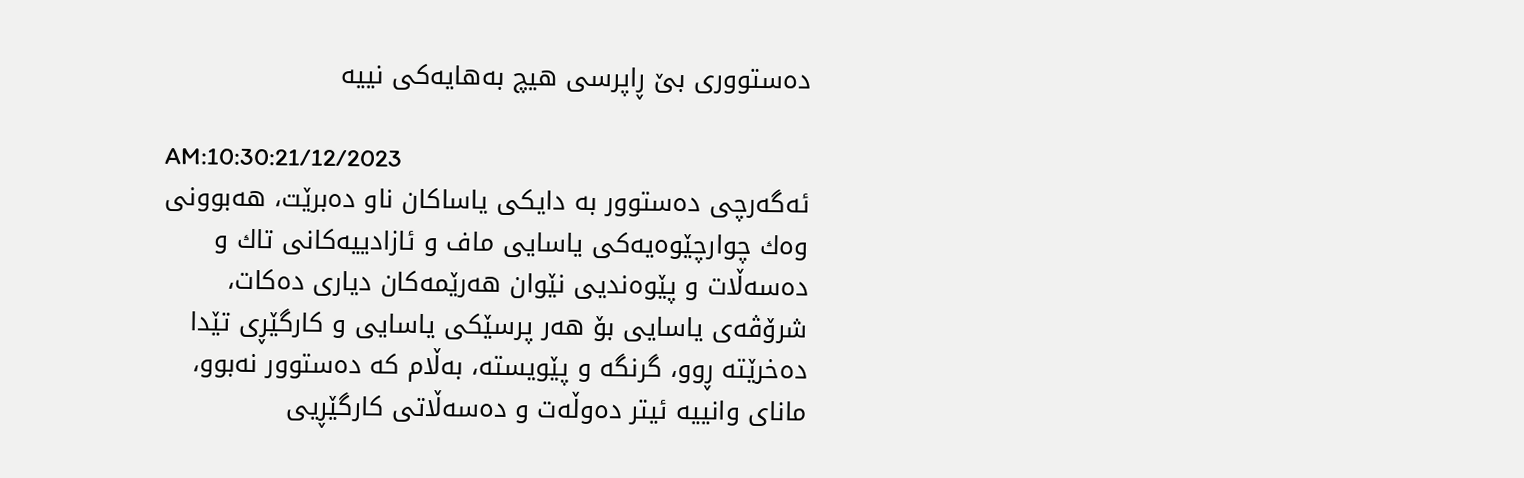ده‌ستووری بێ ڕاپرسی هیچ به‌هایه‌كی نییه‌

AM:10:30:21/12/2023
ئه‌گه‌رچی ده‌ستوور به‌ دایكی یاساكان ناو ده‌برێت، هه‌بوونی وه‌ك چوارچێوه‌یه‌كی یاسایی ماف و ئازادییه‌كانی تاك و ده‌سه‌ڵات و پێوه‌ندیی نێوان هه‌رێمه‌كان دیاری ده‌كات، شرۆڤه‌ی یاسایی بۆ هه‌ر پرسێكی یاسایی و كارگێڕی تێدا ده‌خرێته‌ ڕوو، گرنگه‌ و پێویسته‌، به‌ڵام كه‌ ده‌ستوور نه‌بوو، مانای وانییه‌ ئیتر ده‌وڵه‌ت و ده‌سه‌ڵاتی كارگێڕیی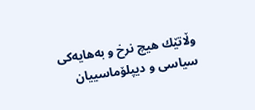وڵاتێك هیچ نرخ و به‌هایه‌كی سیاسی و دیپلۆماسییان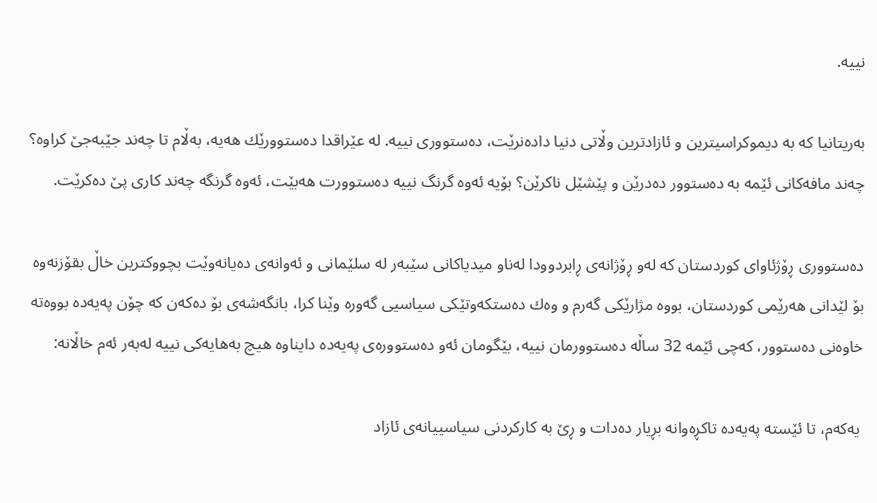نییه‌.

به‌ریتانیا كه‌ به‌ دیموكراسیترین و ئازادترین وڵاتی دنیا داده‌نرێت، ده‌ستووری نییه‌. له‌ عێراقدا ده‌ستوورێك هه‌یه‌، به‌ڵام تا چه‌ند جێبه‌جێ كراوه‌؟ چه‌ند مافه‌كانی ئێمه‌ به‌ ده‌ستوور ده‌درێن و پێشێل ناكرێن؟ بۆیه‌ ئه‌وه‌ گرنگ نییه‌ ده‌ستوورت هه‌بێت، ئه‌وه‌ گرنگه‌ چه‌ند كاری پێ ده‌كرێت.

ده‌ستووری ڕۆژئاوای كوردستان كه‌ له‌و ڕۆژانه‌ی ڕابردوودا له‌ناو میدیاكانی سێبه‌ر له‌ سلێمانی و ئه‌وانه‌ی ده‌یانه‌وێت بچووكترین خاڵ بقۆزنه‌وه‌ بۆ لێدانی هه‌رێمی كوردستان، بووه‌ مژارێكی گه‌رم و وه‌ك ده‌ستكه‌وتێكی سیاسیی گه‌وره‌ وێنا كرا، بانگه‌شه‌ی بۆ ده‌كه‌ن كه‌ چۆن په‌یه‌ده‌ بووه‌ته‌ خاوه‌نی ده‌ستوور، كه‌چی ئێمه‌ 32 ساڵه‌ ده‌ستوورمان نییه‌، بێگومان ئه‌و ده‌ستووره‌ی په‌یه‌ده‌ دایناوه‌ هیچ به‌هایه‌كی نییه‌ له‌به‌ر ئه‌م خاڵانه‌:

 یه‌كه‌م، تا ئێسته‌ په‌یه‌ده‌ تاكڕه‌وانه‌ بڕیار ده‌دات و ڕێ به‌ كاركردنی سیاسییانه‌ی ئازاد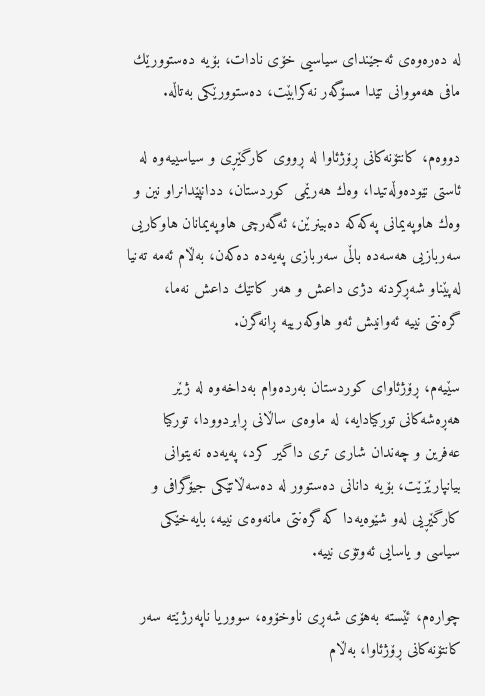له‌ ده‌ره‌وه‌ی ئه‌جێندای سیاسیی خۆی نادات، بۆیه‌ ده‌ستوورێك مافی هه‌مووانی تێدا مسۆگه‌ر نه‌كرابێت، ده‌ستوورێكی به‌تاڵه‌.

دووه‌م، كانتۆنه‌كانی ڕۆژئاوا له‌ ڕووی كارگێڕی و سیاسییه‌وه‌ له‌ ئاستی نێوده‌وڵه‌تیدا، وه‌ك هه‌رێمی كوردستان، ددانپێدانراو نین و وه‌ك هاوپه‌یمانی په‌كه‌كه‌ ده‌بینرێن، ئه‌گه‌رچی هاوپه‌یمانان هاوكاریی سه‌ربازیی هه‌سه‌ده‌ باڵی سه‌ربازی په‌یه‌ده‌ ده‌كه‌ن، به‌ڵام ئه‌مه‌ ته‌نیا له‌پێناو شه‌ڕكردنه‌ دژی داعش و هه‌ر كاتێك داعش نه‌ما، گره‌نتی نییه‌ ئه‌وانیش ئه‌و هاوكه‌رییه‌ ڕانه‌گرن.

سێیه‌م، ڕۆژئاوای كوردستان به‌رده‌وام به‌داخه‌وه‌ له‌ ژێر هه‌ڕه‌شه‌كانی توركیادایه‌، له‌ ماوه‌ی ساڵانی ڕابردوودا، توركیا عه‌فرین و چه‌ندان شاری تری داگیر كرد، په‌یه‌ده‌ نه‌یتوانی بیانپارێزێت، بۆیه‌ دانانی ده‌ستوور له‌ ده‌سه‌ڵاتێكی جیۆگرافی و كارگێڕیی له‌و شێوه‌یه‌دا كه‌ گره‌نتی مانه‌وه‌ی نییه‌، بایه‌خێكی سیاسی و یاسایی ئه‌وتۆی نییه‌.

چواره‌م، ئێسته‌ به‌هۆی شه‌ڕی ناوخۆوه‌، سووریا ناپه‌رژێته‌ سه‌ر كانتۆنه‌كانی ڕۆژئاوا، به‌ڵام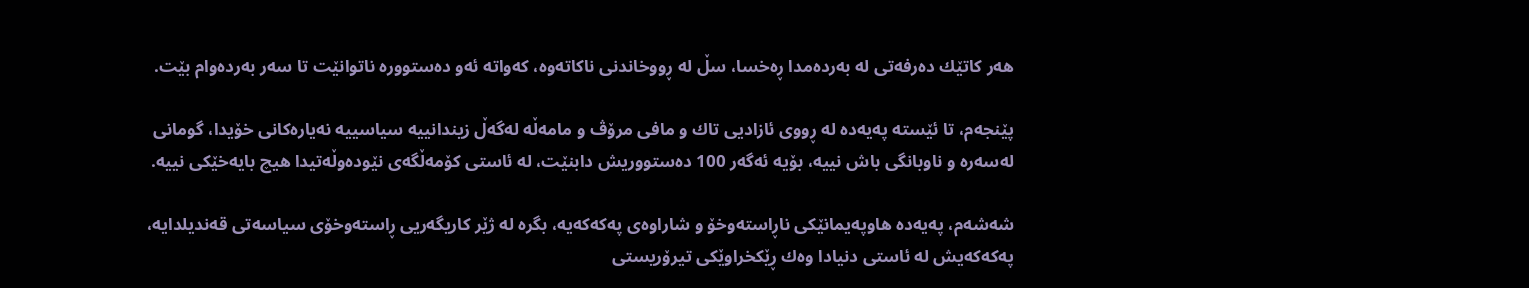هه‌ر كاتێك ده‌رفه‌تی له‌ به‌رده‌مدا ڕه‌خسا، سڵ له‌ ڕووخاندنی ناكاته‌وه‌، كه‌واته‌ ئه‌و ده‌ستووره‌ ناتوانێت تا سه‌ر به‌رده‌وام بێت.

پێنجه‌م، تا ئێسته‌ په‌یه‌ده‌ له‌ ڕووی ئازادیی تاك و مافی مرۆڤ و مامه‌ڵه‌ له‌گه‌ڵ زیندانییه‌ سیاسییه‌ نه‌یاره‌كانی خۆیدا، گومانی له‌سه‌ره‌ و ناوبانگی باش نییه‌، بۆیه‌ ئه‌گه‌ر 100 ده‌ستووریش دابنێت، له‌ ئاستی كۆمه‌ڵگه‌ی نێوده‌وڵه‌تیدا هیچ بایه‌خێكی نییه‌.

شه‌شه‌م، په‌یه‌ده‌ هاوپه‌یمانێكی ناڕاسته‌وخۆ و شاراوه‌ی په‌كه‌كه‌یه‌، بگره‌ له‌ ژێر كاریگه‌ریی ڕاسته‌وخۆی سیاسه‌تی قه‌ندیلدایه‌، په‌كه‌كه‌یش له‌ ئاستی دنیادا وه‌ك ڕێكخراوێكی تیرۆریستی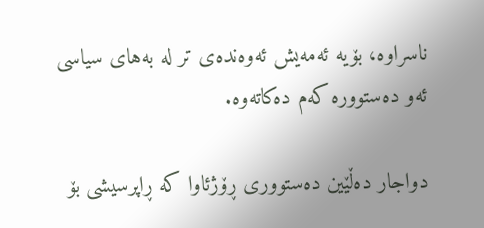ناسراوه‌، بۆیه‌ ئه‌مه‌یش ئه‌وه‌نده‌ی تر له‌ به‌های سیاسی ئه‌و ده‌ستووره‌ كه‌م ده‌كاته‌وه‌.

دواجار ده‌ڵێین ده‌ستووری ڕۆژئاوا كه‌ ڕاپرسیشی بۆ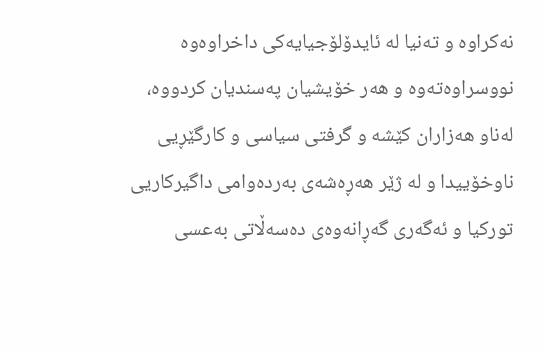نه‌كراوه‌ و ته‌نیا له‌ ئایدۆلۆجیایه‌كی داخراوه‌وه‌ نووسراوه‌ته‌وه‌ و هه‌ر خۆیشیان په‌سندیان كردووه‌، له‌ناو هه‌زاران كێشه‌ و گرفتی سیاسی و كارگێڕیی ناوخۆییدا و له‌ ژێر هه‌ڕه‌شه‌ی به‌رده‌وامی داگیركاریی توركیا و ئه‌گه‌ری گه‌ڕانه‌وه‌ی ده‌سه‌ڵاتی به‌عسی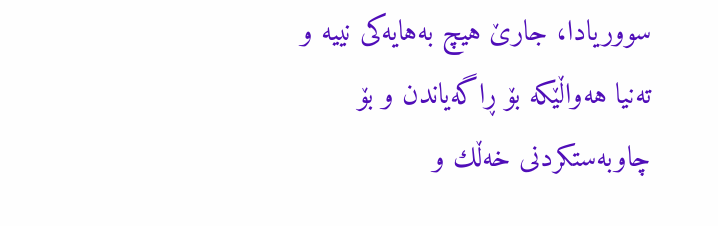سووریادا، جارێ هیچ به‌هایه‌كی نییه‌ و ته‌نیا هه‌واڵێكه‌ بۆ ڕاگه‌یاندن و بۆ چاوبه‌ستكردنی خه‌ڵك و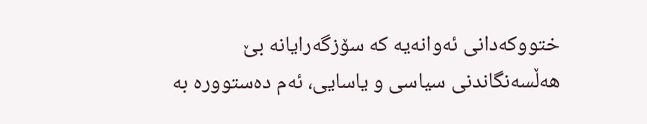ختووكه‌دانی ئه‌وانه‌یه‌ كه‌ سۆزگه‌رایانه‌ بێ هه‌ڵسه‌نگاندنی سیاسی و یاسایی، ئه‌م ده‌ستووره‌ به‌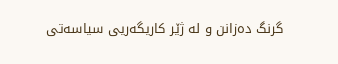گرنگ ده‌زانن و له‌ ژێر كاریگه‌ریی سیاسه‌تی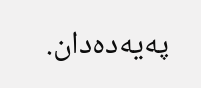په‌یه‌ده‌دان.